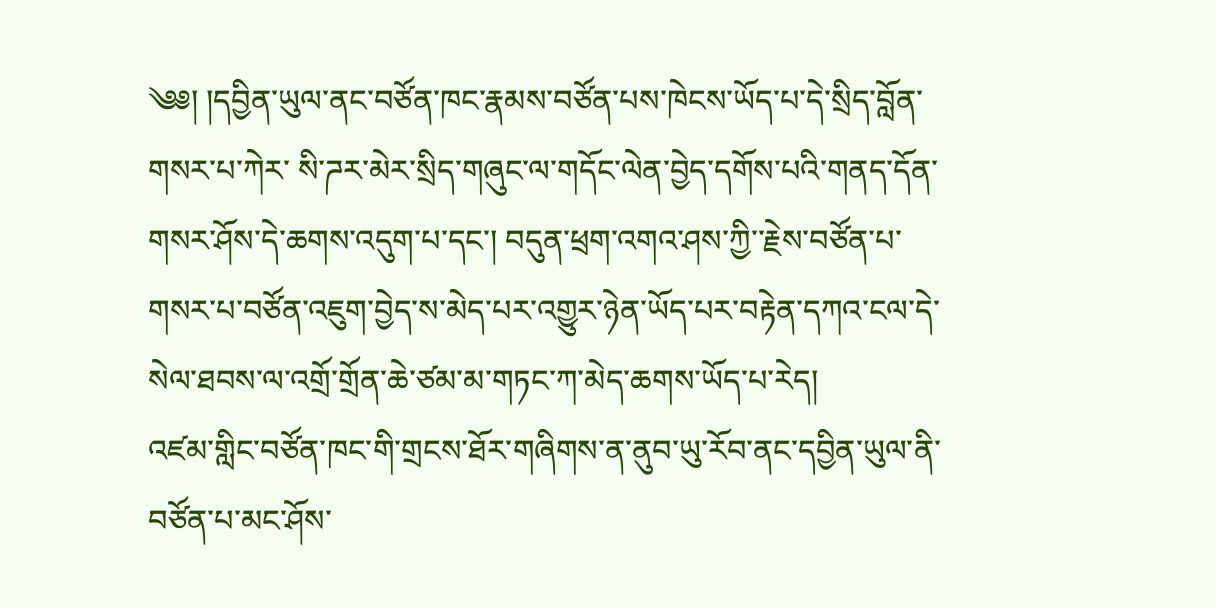༄༅། །དབྱིན་ཡུལ་ནང་བཙོན་ཁང་རྣམས་བཙོན་པས་ཁེངས་ཡོད་པ་དེ་སྲིད་བློན་གསར་པ་ཀེར་ སི་ཌར་མེར་སྲིད་གཞུང་ལ་གདོང་ལེན་བྱེད་དགོས་པའི་གནད་དོན་གསར་ཤོས་དེ་ཆགས་འདུག་པ་དང་། བདུན་ཕྲག་འགའ་ཤས་ཀྱི་་རྗེས་བཙོན་པ་གསར་པ་བཙོན་འཇུག་བྱེད་ས་མེད་པར་འགྱུར་ཉེན་ཡོད་པར་བརྟེན་དཀའ་ངལ་དེ་སེལ་ཐབས་ལ་འགྲོ་གྲོན་ཆེ་ཙམ་མ་གཏང་ཀ་མེད་ཆགས་ཡོད་པ་རེད།
འཛམ་གླིང་བཙོན་ཁང་གི་གྲངས་ཐོར་གཞིགས་ན་ནུབ་ཡུ་རོབ་ནང་དབྱིན་ཡུལ་ནི་བཙོན་པ་མང་ཤོས་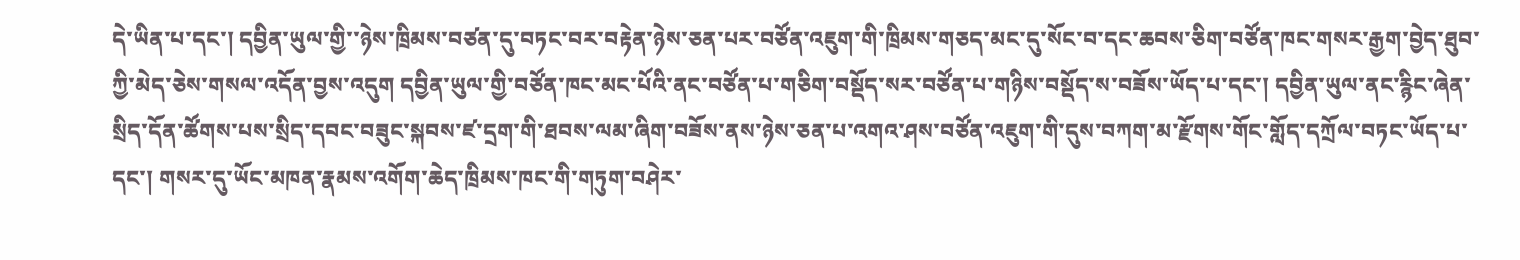དེ་ཡིན་པ་དང་། དབྱིན་ཡུལ་གྱི་་ཉེས་ཁྲིམས་བཙན་དུ་བཏང་བར་བརྟེན་ཉེས་ཅན་པར་བཙོན་འཇུག་གི་ཁྲིམས་གཅད་མང་དུ་སོང་བ་དང་ཆབས་ཅིག་བཙོན་ཁང་གསར་རྒྱག་བྱེད་ཐུབ་ཀྱི་མེད་ཅེས་གསལ་འདོན་བྱས་འདུག དབྱིན་ཡུལ་གྱི་བཙོན་ཁང་མང་པོའི་ནང་བཙོན་པ་གཅིག་བསྡོད་སར་བཙོན་པ་གཉིས་བསྡོད་ས་བཟོས་ཡོད་པ་དང་། དབྱིན་ཡུལ་ནང་རྙིང་ཞེན་སྲིད་དོན་ཚོགས་པས་སྲིད་དབང་བཟུང་སྐབས་ཛ་དྲག་གི་ཐབས་ལམ་ཞིག་བཟོས་ནས་ཉེས་ཅན་པ་འགའ་ཤས་བཙོན་འཇུག་གི་དུས་བཀག་མ་རྫོགས་གོང་གློད་དཀྲོལ་བཏང་ཡོད་པ་དང་། གསར་དུ་ཡོང་མཁན་རྣམས་འགོག་ཆེད་ཁྲིམས་ཁང་གི་གཏུག་བཤེར་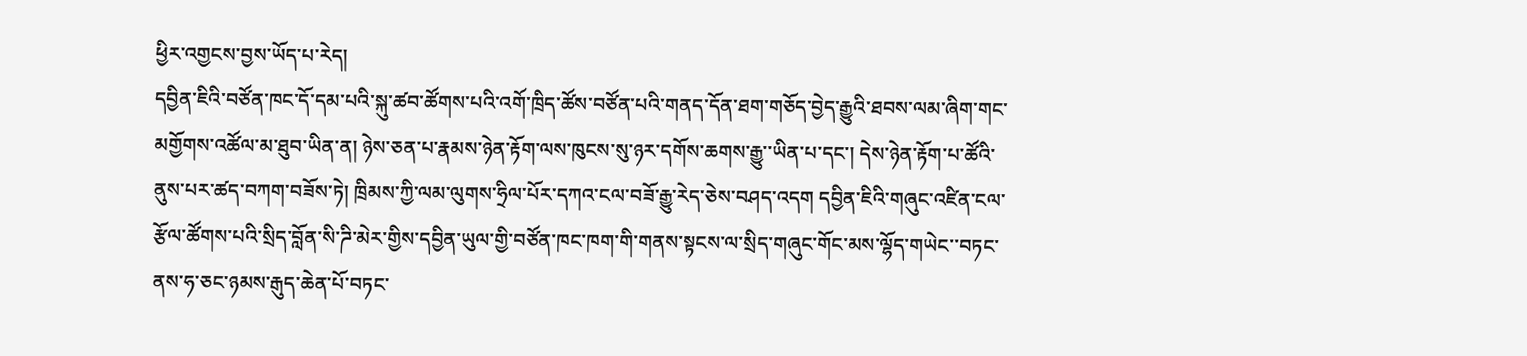ཕྱིར་འགྱངས་བྱས་ཡོད་པ་རེད།
དབྱིན་ཇིའི་བཙོན་ཁང་དོ་དམ་པའི་སྐུ་ཚབ་ཚོགས་པའི་འགོ་ཁྲིད་ཚོས་བཙོན་པའི་གནད་དོན་ཐག་གཅོད་བྱེད་རྒྱུའི་ཐབས་ལམ་ཞིག་གང་མགྱོགས་འཚོལ་མ་ཐུབ་ཡིན་ན། ཉེས་ཅན་པ་རྣམས་ཉེན་རྟོག་ལས་ཁུངས་སུ་ཉར་དགོས་ཆགས་རྒྱུ་་ཡིན་པ་དང་། དེས་ཉེན་རྟོག་པ་ཚོའི་ནུས་པར་ཚད་བཀག་བཟོས་ཏེ། ཁྲིམས་ཀྱི་ལམ་ལུགས་ཧྲིལ་པོར་དཀའ་ངལ་བཟོ་རྒྱུ་རེད་ཅེས་བཤད་འདག དབྱིན་ཇིའི་གཞུང་འཛིན་ངལ་རྩོལ་ཚོགས་པའི་སྲིད་བློན་སི་ཌི་མེར་གྱིས་དབྱིན་ཡུལ་གྱི་བཙོན་ཁང་ཁག་གི་གནས་སྟངས་ལ་སྲིད་གཞུང་གོང་མས་ལྷོད་གཡེང་་བཏང་ནས་ཧ་ཅང་ཉམས་རྒུད་ཆེན་པོ་བཏང་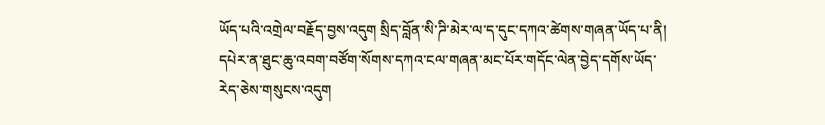ཡོད་པའི་འགྲེལ་བརྗོད་བྱས་འདུག སྲིད་བློན་སི་ཌི་མེར་ལ་ད་དུང་དཀའ་ཚེགས་གཞན་ཡོད་པ་ནི། དཔེར་ན་ཐུང་ཆུ་འབག་བཙོག་སོགས་དཀའ་ངལ་གཞན་མང་པོར་གདོང་ལེན་བྱེད་དགོས་ཡོད་རེད་ཅེས་གསུངས་འདུག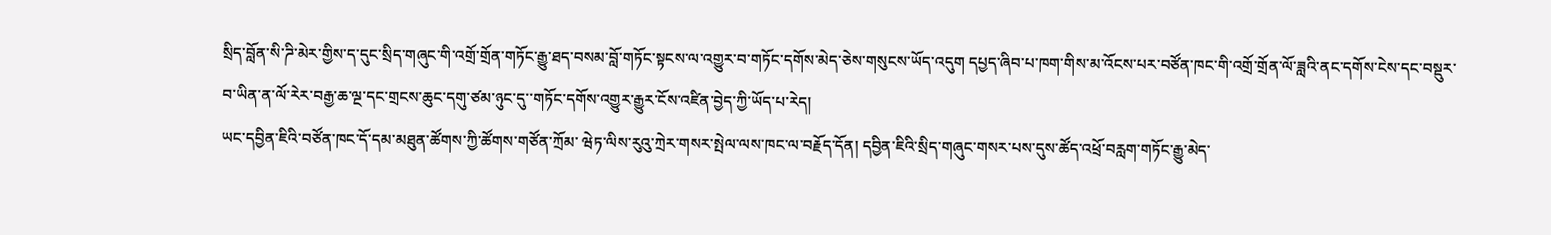སྲིད་བློན་སི་ཌི་མེར་གྱིས་ད་དུང་སྲིད་གཞུང་གི་འགྲོ་གྲོན་གཏོང་རྒྱུ་ཐད་བསམ་བློ་གཏོང་སྟངས་ལ་འགྱུར་བ་གཏོང་དགོས་མེད་ཅེས་གསུངས་ཡོད་འདུག དཔྱད་ཞིབ་པ་ཁག་གིས་མ་འོངས་པར་བཙོན་ཁང་གི་འགྲོ་གྲོན་ལོ་ཟླའི་ནང་དགོས་ངེས་དང་བསྡུར་བ་ཡིན་ན་ལོ་རེར་བརྒྱ་ཆ་ལྔ་དང་གྲངས་ཆུང་དགུ་ཙམ་ཉུང་དུ་་གཏོང་དགོས་འགྱུར་རྒྱུར་ངོས་འཛིན་བྱེད་ཀྱི་ཡོད་པ་རེད།
ཡང་དབྱིན་ཇིའི་བཙོན་ཁང་དོ་དམ་མཐུན་ཚོགས་ཀྱི་ཚོགས་གཙོན་ཀྲོམ་ ཝེཏ་ལིས་རུའུ་ཀྲེར་གསར་སྤེལ་ལས་ཁང་ལ་བརྗོད་དོན། དབྱིན་ཇིའི་སྲིད་གཞུང་གསར་པས་དུས་ཚོད་འཕྲོ་བརླག་གཏོང་རྒྱུ་མེད་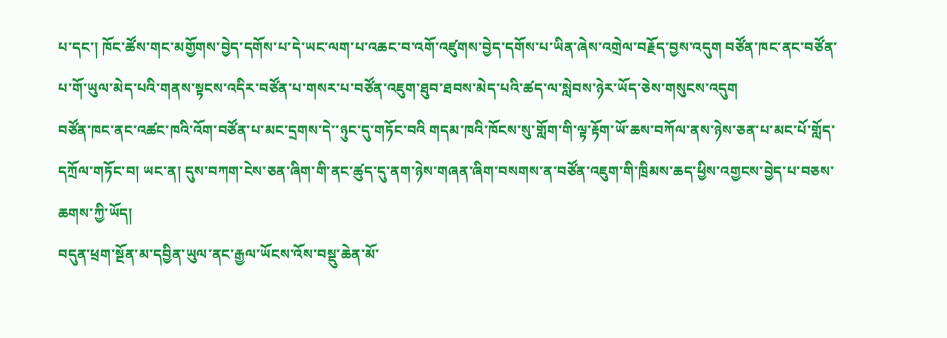པ་དང་། ཁོང་ཚོས་གང་མགྱོགས་བྱེད་དགོས་པ་དེ་ཡང་ལག་པ་འཆང་བ་འགོ་འཛུགས་བྱེད་དགོས་པ་ཡིན་ཞེས་འགྲེལ་བརྗོད་བྱས་འདུག བཙོན་ཁང་ནང་བཙོན་པ་གོ་ཡུལ་མེད་པའི་གནས་སྟངས་འདིར་བཙོན་པ་གསར་པ་བཙོན་འཇུག་ཐུབ་ཐབས་མེད་པའི་ཚད་ལ་སླེབས་ཉེར་ཡོད་ཅེས་གསུངས་འདུག
བཙོན་ཁང་ནང་འཚང་ཁའི་འོག་བཙོན་པ་མང་དྲགས་དེ་་ཉུང་དུ་གཏོང་བའི གདམ་ཁའི་ཁོངས་སུ་གློག་གི་ལྟ་རྟོག་ཡོ་ཆས་བཀོལ་ནས་ཉེས་ཅན་པ་མང་པོ་གློད་དཀྲོལ་གཏོང་བ། ཡང་ན། དུས་བཀག་ངེས་ཅན་ཞིག་གི་ནང་ཚུད་དུ་ནག་ཉེས་གཞན་ཞིག་བསགས་ན་བཙོན་འཇུག་གི་ཁྲིམས་ཆད་ཕྱིས་འགྱངས་བྱེད་པ་བཅས་ཆགས་ཀྱི་ཡོད།
བདུན་ཕྲག་སྔོན་མ་དབྱིན་ཡུལ་ནང་རྒྱལ་ཡོངས་འོས་བསྡུ་ཆེན་མོ་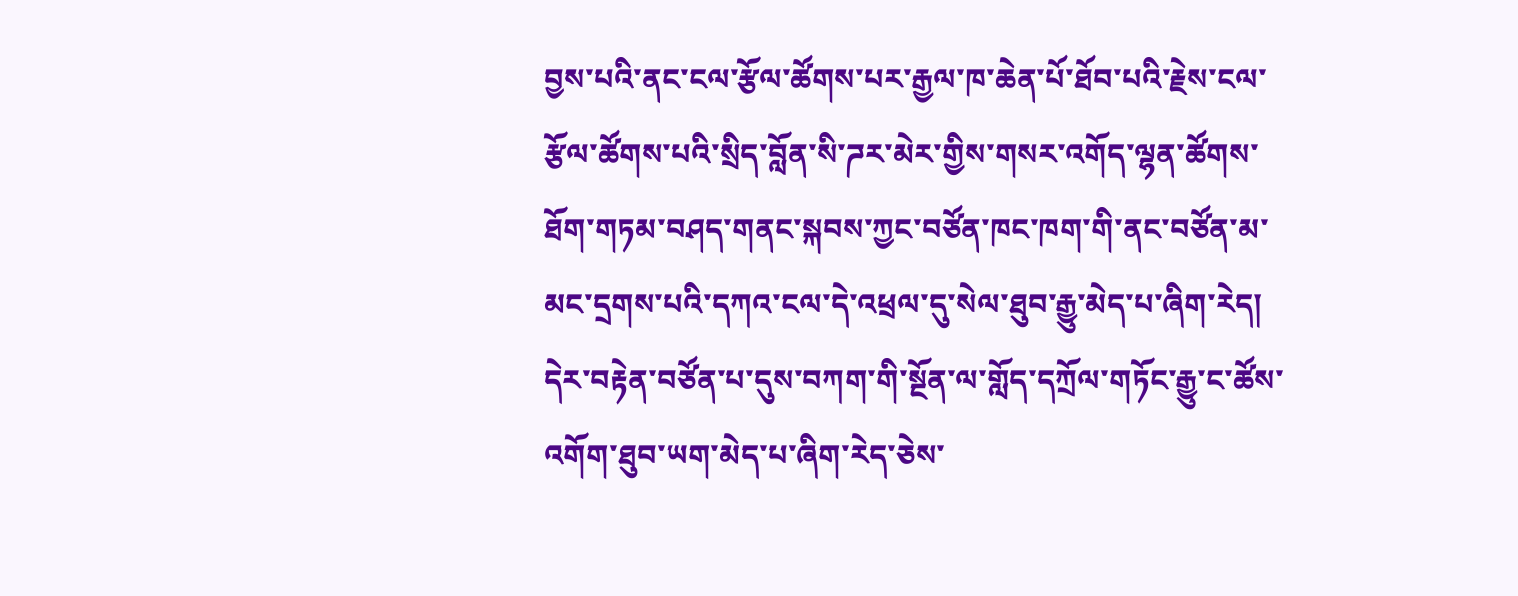བྱས་པའི་ནང་ངལ་རྩོལ་ཚོགས་པར་རྒྱལ་ཁ་ཆེན་པོ་ཐོབ་པའི་རྗེས་ངལ་རྩོལ་ཚོགས་པའི་སྲིད་བློན་སི་ཌར་མེར་གྱིས་གསར་འགོད་ལྷན་ཚོགས་ཐོག་གཏམ་བཤད་གནང་སྐབས་ཀྱང་བཙོན་ཁང་ཁག་གི་ནང་བཙོན་མ་མང་དྲགས་པའི་དཀའ་ངལ་དེ་འཕྲལ་དུ་སེལ་ཐུབ་རྒྱུ་མེད་པ་ཞིག་རེད། དེར་བརྟེན་བཙོན་པ་དུས་བཀག་གི་སྔོན་ལ་གློད་དཀྲོལ་གཏོང་རྒྱུ་ང་ཚོས་འགོག་ཐུབ་ཡག་མེད་པ་ཞིག་རེད་ཅེས་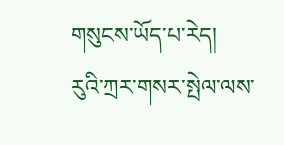གསུངས་ཡོད་པ་རེད།
རུའི་ཀྲར་གསར་སྤེལ་ལས་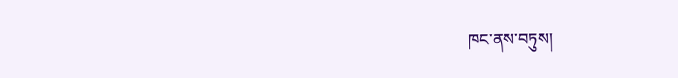ཁང་ནས་བཏུས།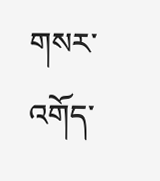གསར་འགོད་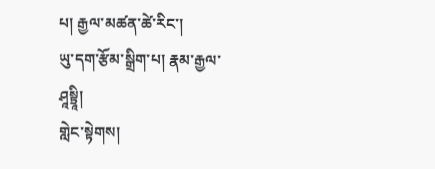པ། རྒྱལ་མཚན་ཚེ་རིང་།
ཡུ་དག་རྩོམ་སྒྲིག་པ། རྣམ་རྒྱལ་ཤཱསྟྲཱི།
གླེང་སྟེགས།